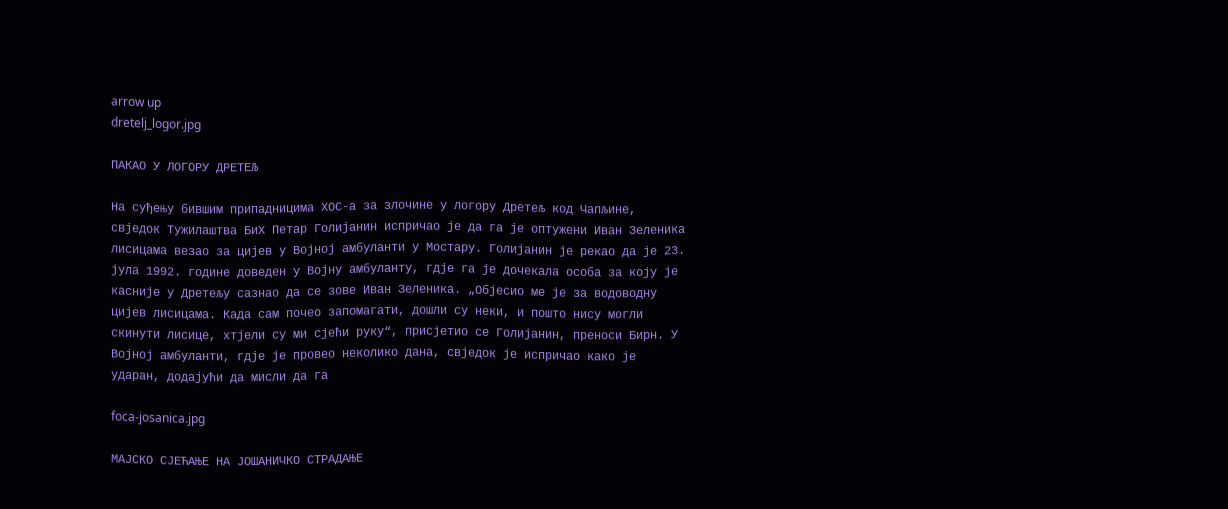arrow up
dretelj_logor.jpg

ПАКАО У ЛОГОРУ ДРЕТЕЉ

На суђењу бившим припадницима ХОС-а за злочине у логору Дретељ код Чапљине, свjедок Тужилаштва БиХ Петар Голиjанин испричао jе да га jе оптужени Иван Зеленика лисицама везао за циjев у Воjноj амбуланти у Мостару. Голиjанин jе рекао да jе 23. jула 1992. године доведен у Воjну амбуланту, гдjе га jе дочекала особа за коjу jе касниjе у Дретељу сазнао да се зове Иван Зеленика. „Обjесио ме jе за водоводну циjев лисицама. Када сам почео запомагати, дошли су неки, и пошто нису могли скинути лисице, хтjели су ми сjећи руку“, присjетио се Голиjанин, преноси Бирн. У Воjноj амбуланти, гдjе jе провео неколико дана, свjедок jе испричао како jе ударан, додаjући да мисли да га

foca-josanica.jpg

МАЈСКО СЈЕЋАЊЕ НА ЈОШАНИЧКО СТРАДАЊЕ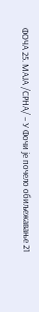ФОЧА 25. МАЈА /СРНА/ – У Фочи jе почело обиљежавање 21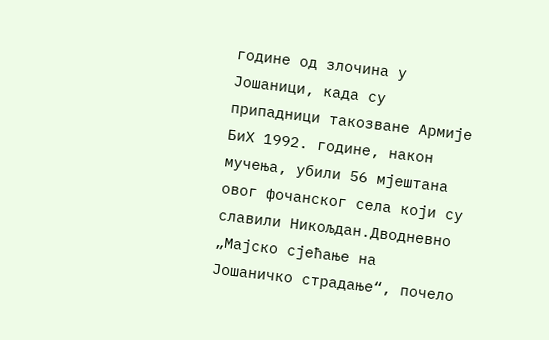године од злочина у Јошаници, када су припадници такозване Армиjе БиХ 1992. године, након мучења, убили 56 мjештана овог фочанског села коjи су славили Никољдан.Дводневно „Маjско сjећање на Јошаничко страдање“, почело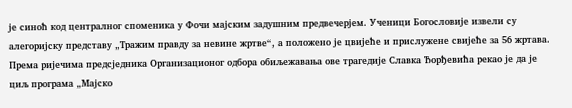jе синоћ код централног споменика у Фочи маjским задушним предвечерjем. Ученици Богословиjе извели су алегориjску представу „Тражим правду за невине жртве“, а положено jе цвиjеће и прислужене свиjеће за 56 жртава. Према риjечима предсjедника Организационог одбора обиљежавања ове трагедиjе Славка Ђорђевића рекао jе да jе циљ програма „Маjско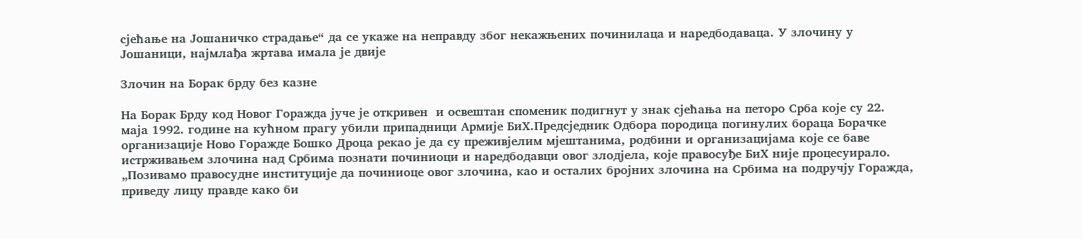сjећање на Јошаничко страдање“ да се укаже на неправду због некажњених починилаца и наредбодаваца. У злочину у Јошаници, наjмлађа жртава имала jе двиjе

Злочин на Борак брду без казне

На Борак Брду код Новог Горажда јуче је откривен  и освештан споменик подигнут у знак сјећања на петоро Срба које су 22. маја 1992. године на кућном прагу убили припадници Армије БиХ.Предсједник Одбора породица погинулих бораца Борачке организације Ново Горажде Бошко Дроца рекао је да су преживјелим мјештанима, родбини и организацијама које се баве истрживањем злочина над Србима познати починиоци и наредбодавци овог злодјела, које правосуђе БиХ није процесуирало. „Позивамо правосудне институције да починиоце овог злочина, као и осталих бројних злочина на Србима на подручју Горажда, приведу лицу правде како би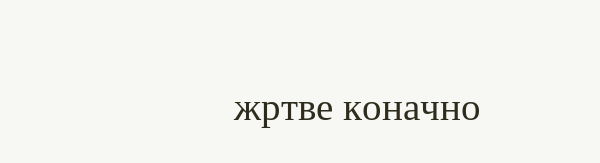жртве коначно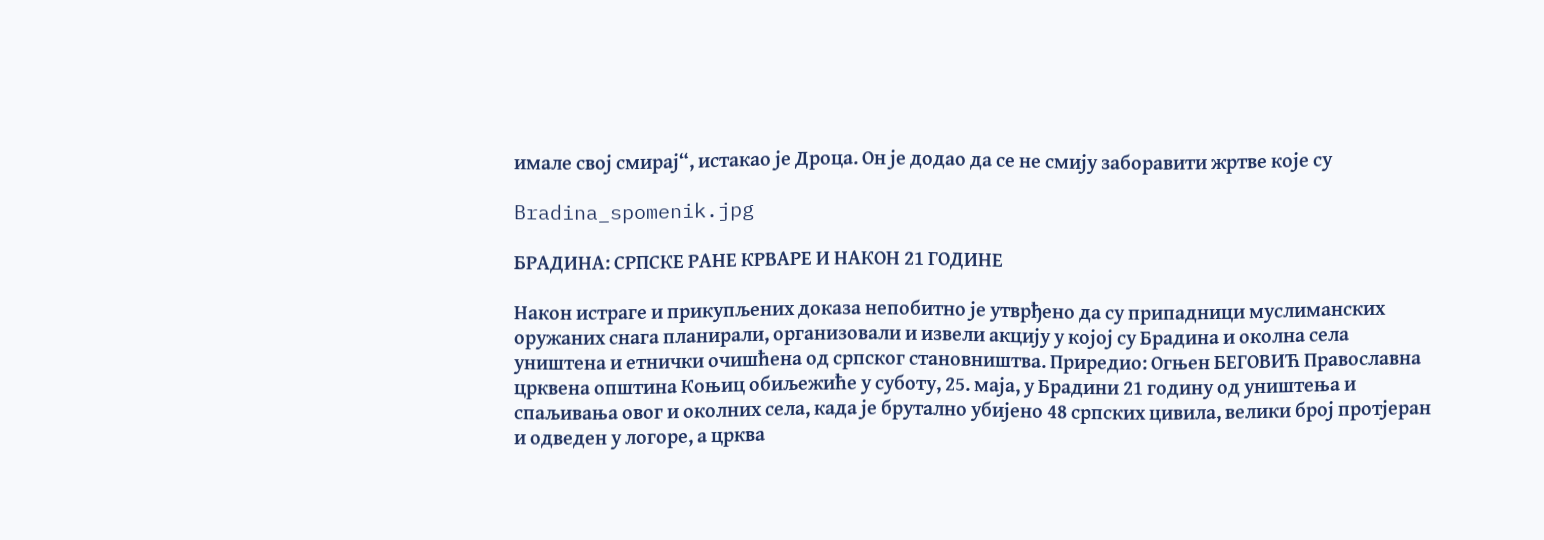имале свој смирај“, истакао је Дроца. Он је додао да се не смију заборавити жртве које су

Bradina_spomenik.jpg

БРАДИНА: СРПСКЕ РАНЕ КРВАРЕ И НАКОН 21 ГОДИНЕ

Након истраге и прикупљених доказа непобитно jе утврђено да су припадници муслиманских оружаних снага планирали, организовали и извели акциjу у коjоj су Брадина и околна села уништена и етнички очишћена од српског становништва. Приредио: Огњен БЕГОВИЋ Православна црквена општина Коњиц обиљежиће у суботу, 25. маја, у Брадини 21 годину од уништења и спаљивања овог и околних села, када је брутално убијено 48 српских цивила, велики број протјеран и одведен у логоре, а црква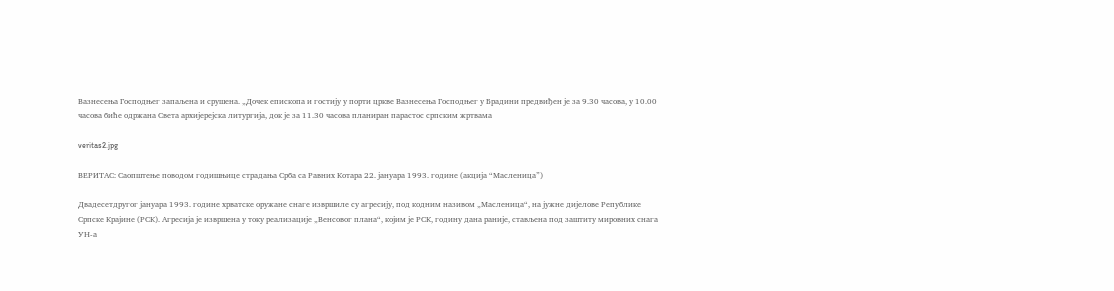Вазнесења Господњег запаљена и срушена. „Дочек епископа и гостију у порти цркве Вазнесења Господњег у Брадини предвиђен је за 9.30 часова, у 10.00 часова биће одржана Света архијерејска литургија, док је за 11.30 часова планиран парастос српским жртвама

veritas2.jpg

ВЕРИТАС: Саопштење поводом годишњице страдања Срба са Равних Котара 22. јануара 1993. године (акција “Масленица”)

Двадесетдругог јануара 1993. године хрватске оружане снаге извршиле су агресију, под кодним називом „Масленица“, на јужне дијелове Републике Српске Крајине (РСК). Агресија је извршена у току реализације „Венсовог плана“, којим је РСК, годину дана раније, стављена под заштиту мировних снага УН-а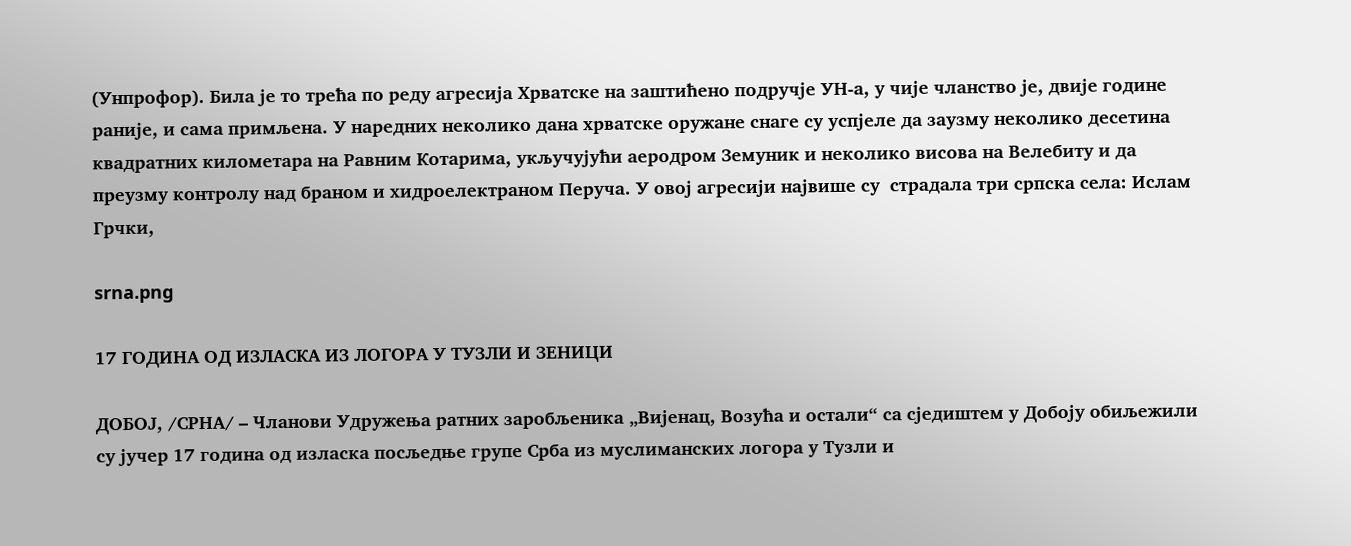(Унпрофор). Била је то трећа по реду агресија Хрватске на заштићено подручје УН-а, у чије чланство је, двије године раније, и сама примљена. У наредних неколико дана хрватске оружане снаге су успјеле да заузму неколико десетина квадратних километара на Равним Котарима, укључујући аеродром Земуник и неколико висова на Велебиту и да преузму контролу над браном и хидроелектраном Перуча. У овој агресији највише су  страдала три српска села: Ислам Грчки,

srna.png

17 ГОДИНА ОД ИЗЛАСКА ИЗ ЛОГОРА У ТУЗЛИ И ЗЕНИЦИ

ДОБОЈ, /СРНА/ – Чланови Удружења ратних заробљеника „Виjенац, Возућа и остали“ са сjедиштем у Добоjу обиљежили су jучер 17 година од изласка посљедње групе Срба из муслиманских логора у Тузли и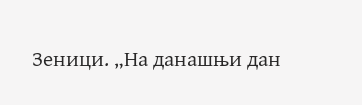Зеници. „На данашњи дан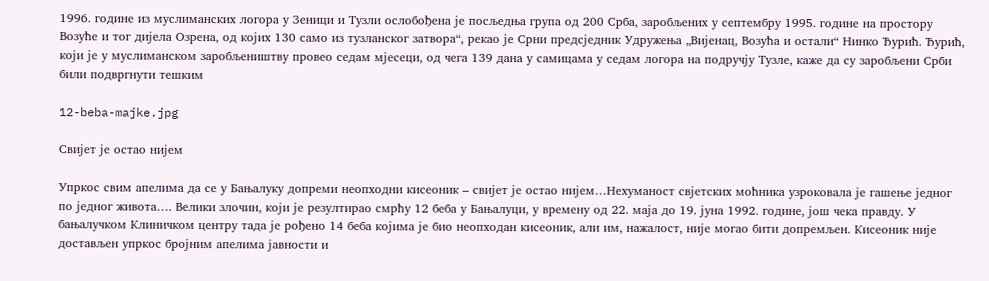1996. године из муслиманских логора у Зеници и Тузли ослобођена jе посљедња група од 200 Срба, заробљених у септембру 1995. године на простору Возуће и тог диjела Озрена, од коjих 130 само из тузланског затвора“, рекао jе Срни предсjедник Удружења „Виjенац, Возућа и остали“ Нинко Ђурић. Ђурић, коjи jе у муслиманском заробљеништву провео седам мjесеци, од чега 139 дана у самицама у седам логора на подручjу Тузле, каже да су заробљени Срби били подвргнути тешким

12-beba-majke.jpg

Свијет је остао нијем

Упркос свим апелима да се у Бањалуку допреми неопходни кисеоник – свиjет jе остао ниjем…Нехуманост свjетских моћника узроковала jе гашење jедног по jедног живота…. Велики злочин, коjи jе резултирао смрћу 12 беба у Бањалуци, у времену од 22. маjа до 19. jуна 1992. године, jош чека правду. У бањалучком Клиничком центру тада jе рођено 14 беба коjима jе био неопходан кисеоник, али им, нажалост, ниjе могао бити допремљен. Кисеоник ниjе достављен упркос броjним апелима jавности и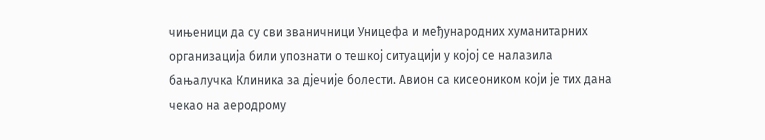чињеници да су сви званичници Уницефа и међународних хуманитарних организациjа били упознати о тешкоj ситуациjи у коjоj се налазила бањалучка Клиника за дjечиjе болести. Авион са кисеоником коjи jе тих дана чекао на аеродрому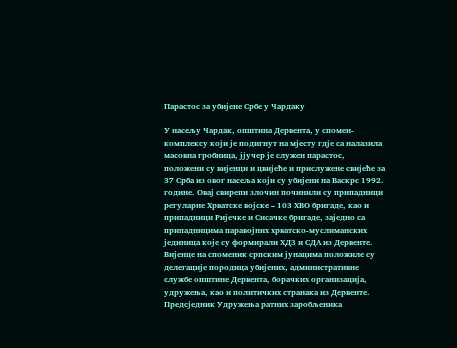Парастос за убијене Србе у Чардаку

У насељу Чардак, општина Дервента, у спомен-комплексу који је подигнут на мјесту гдје са налазила масовна гробница, jјучер је служен парастос, положени су вијенци и цвијеће и прислужене свијеће за 37 Срба из овог насеља који су убијени на Васкрс 1992. године. Овај свирепи злочин починили су припадници регуларне Хрватске војске – 103 ХВО бригаде, као и припадници Ријечке и Сисачке бригаде, заједно са припадницима паравојних хрватско-муслиманских јединица које су формирали ХДЗ и СДА из Дервенте. Вијенце на споменик српским јунацима положиле су делегације породица убијених, административне службе општине Дервента, борачких организација, удружења, као и политичких странака из Дервенте. Предсједник Удружења ратних заробљеника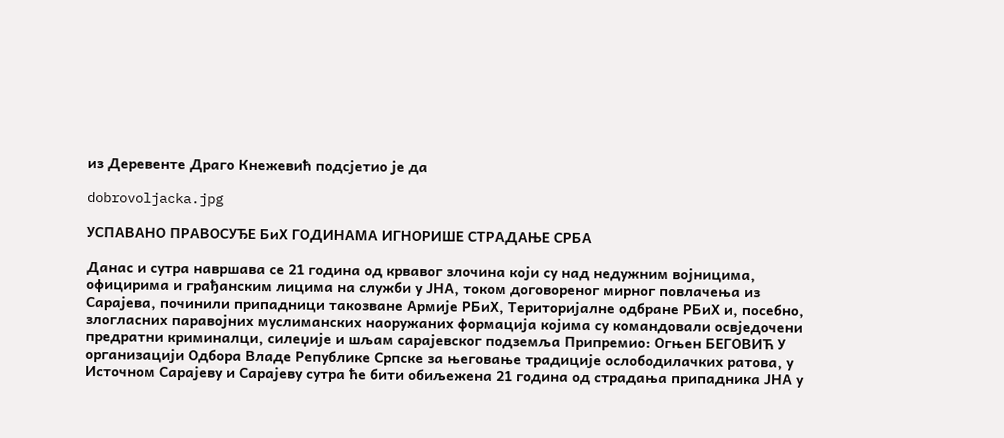из Деревенте Драго Кнежевић подсјетио је да

dobrovoljacka.jpg

УСПАВАНО ПРАВОСУЂЕ БиХ ГОДИНАМА ИГНОРИШЕ СТРАДАЊЕ СРБА

Данас и сутра навршава се 21 година од крвавог злочина коjи су над недужним воjницима, официрима и грађанским лицима на служби у ЈНА, током договореног мирног повлачења из Сараjева, починили припадници такозване Армиjе РБиХ, Териториjалне одбране РБиХ и, посебно, злогласних паравоjних муслиманских наоружаних формациjа коjима су командовали освjедочени предратни криминалци, силеџиjе и шљам сараjевског подземља Припремио: Огњен БЕГОВИЋ У организациjи Одбора Владе Републике Српске за његовање традициjе ослободилачких ратова, у Источном Сараjеву и Сараjеву сутра ће бити обиљежена 21 година од страдања припадника ЈНА у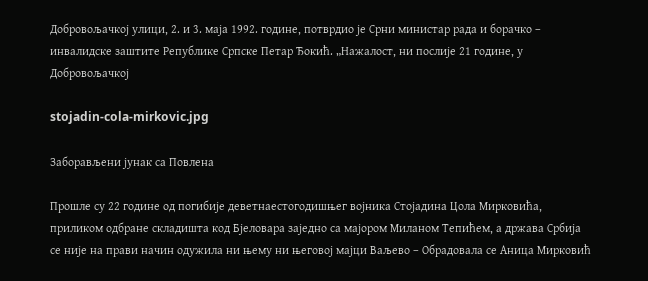Добровољачкоj улици, 2. и 3. маjа 1992. године, потврдио jе Срни министар рада и борачко – инвалидске заштите Републике Српске Петар Ђокић. „Нажалост, ни послиjе 21 године, у Добровољачкоj

stojadin-cola-mirkovic.jpg

Заборављени јунак са Повлена

Прошле су 22 године од погибиjе деветнаестогодишњег воjника Стоjадина Цола Мирковића, приликом одбране складишта код Бjеловара заjедно са маjором Миланом Тепићем, а држава Србиjа се ниjе на прави начин одужила ни њему ни његовоj маjци Ваљево – Обрадовала се Аница Мирковић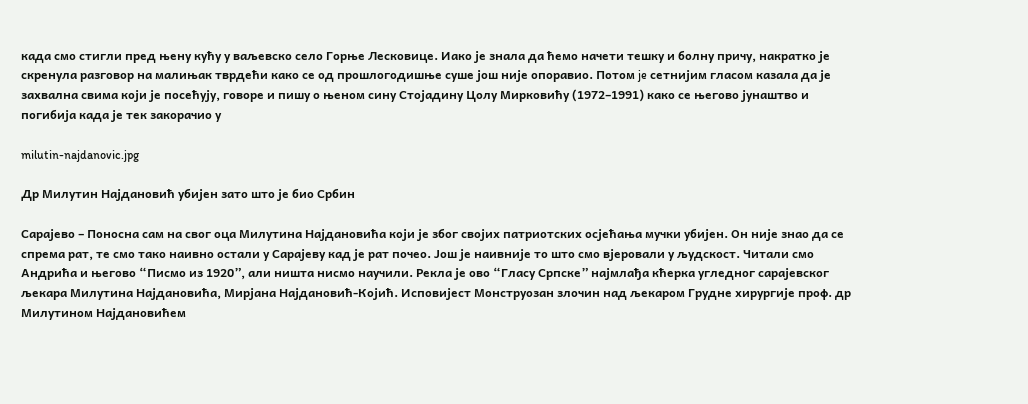када смо стигли пред њену кућу у ваљевско село Горње Лесковице. Иако jе знала да ћемо начети тешку и болну причу, накратко jе скренула разговор на малињак тврдећи како се од прошлогодишње суше jош ниjе опоравио. Потом je сетниjим гласом казала да jе захвална свима коjи jе посећуjу, говоре и пишу о њеном сину Стоjадину Цолу Мирковићу (1972–1991) како се његово jунаштво и погибиjа када jе тек закорачио у

milutin-najdanovic.jpg

Др Милутин Најдановић убијен зато што је био Србин

Сараjево – Поносна сам на свог оца Милутина Наjдановића коjи jе због своjих патриотских осjећања мучки убиjен. Он ниjе знао да се спрема рат, те смо тако наивно остали у Сараjеву кад jе рат почео. Још jе наивниjе то што смо вjеровали у људскост. Читали смо Aндрића и његово “Писмо из 1920”, али ништа нисмо научили. Рекла jе ово “Гласу Српске” наjмлађа кћерка угледног сараjевског љекара Милутина Наjдановића, Мирjана Наjдановић-Коjић. Исповиjест Монструозан злочин над љекаром Грудне хирургиjе проф. др Милутином Наjдановићем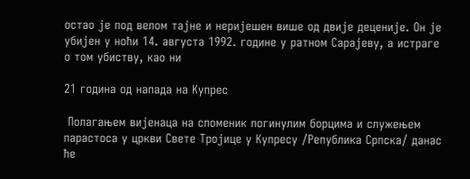остао jе под велом таjне и нериjешен више од двиjе децениjе. Он jе убиjен у ноћи 14. августа 1992. године у ратном Сараjеву, а истраге о том убиству, као ни

21 година од напада на Купрес

 Полагањем виjенаца на споменик погинулим борцима и служењем парастоса у цркви Свете Троjице у Купресу /Република Српска/ данас ће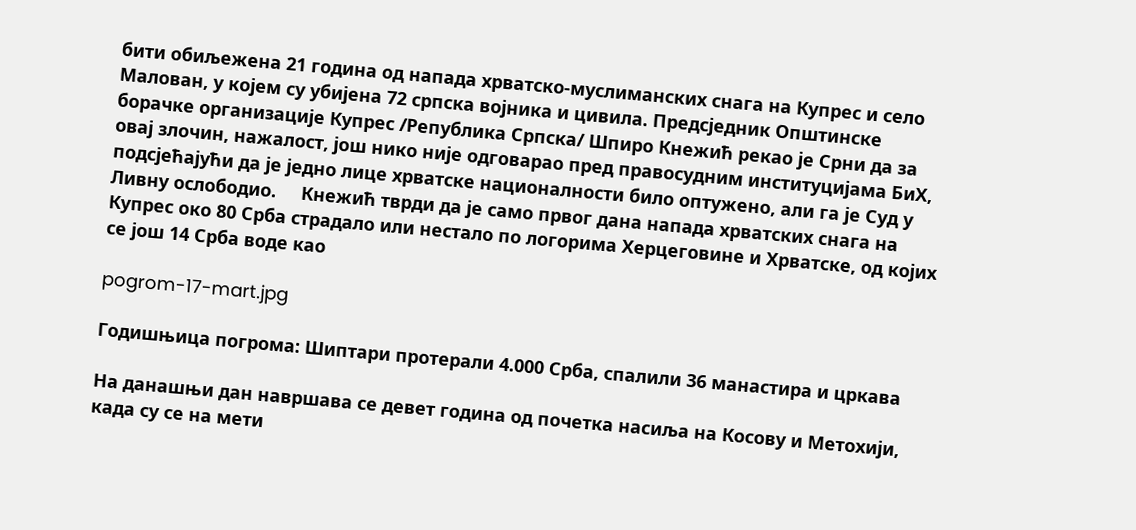бити обиљежена 21 година од напада хрватско-муслиманских снага на Купрес и село Малован, у коjем су убиjена 72 српска воjника и цивила. Предсjедник Општинске борачке организациjе Купрес /Република Српска/ Шпиро Кнежић рекао jе Срни да за оваj злочин, нажалост, jош нико ниjе одговарао пред правосудним институциjама БиХ, подсjећаjући да jе jедно лице хрватске националности било оптужено, али га jе Суд у Ливну ослободио.     Кнежић тврди да jе само првог дана напада хрватских снага на Купрес око 80 Срба страдало или нестало по логорима Херцеговине и Хрватске, од коjих се jош 14 Срба воде као

pogrom-17-mart.jpg

Годишњица погрома: Шиптари протерали 4.000 Срба, спалили 36 манастира и цркава

На данашњи дан навршава се девет година од почетка насиља на Косову и Метохиjи, када су се на мети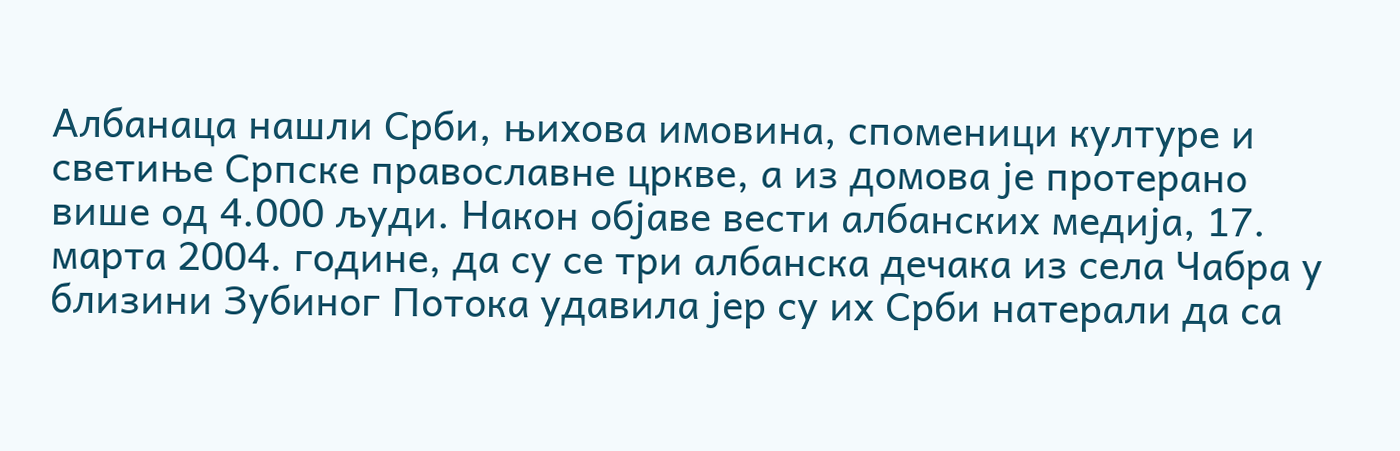Албанаца нашли Срби, њихова имовина, споменици културе и светиње Српске православне цркве, а из домова jе протерано више од 4.000 људи. Након обjаве вести албанских медиjа, 17. марта 2004. године, да су се три албанска дечака из села Чабра у близини Зубиног Потока удавила jер су их Срби натерали да са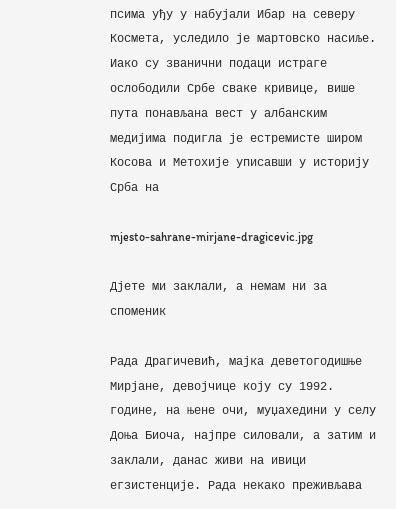псима уђу у набуjали Ибар на северу Космета, уследило jе мартовско насиље. Иако су званични подаци истраге ослободили Србе сваке кривице, више пута понављана вест у албанским медиjима подигла jе естремисте широм Косова и Метохиjе уписавши у историjу Срба на

mjesto-sahrane-mirjane-dragicevic.jpg

Дјете ми заклали, а немам ни за споменик

Рада Драгичевић, маjка деветогодишње Мирjане, девоjчице коjу су 1992. године, на њене очи, муџахедини у селу Доња Биоча, наjпре силовали, а затим и заклали, данас живи на ивици егзистенциjе. Рада некако преживљава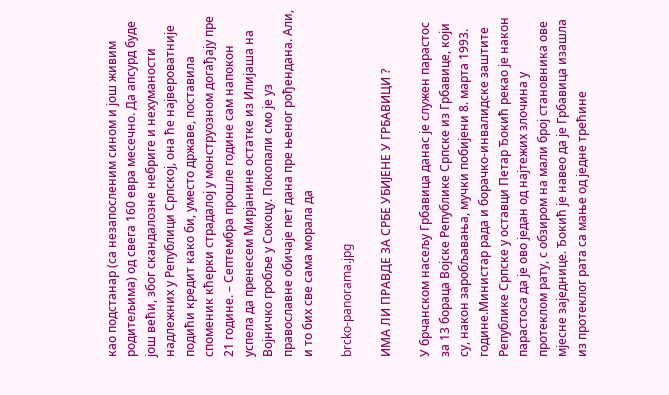као подстанар (са незапосленим сином и jош живим родитељима) од свега 160 евра месечно. Да апсурд буде jош већи, због скандалозне небриге и нехуманости надлежних у Републици Српскоj, она ће наjвероватниjе подићи кредит како би, уместо државе, поставила споменик кћерки страдалоj у монструозном догађаjу пре 21 године. – Септембра прошле године сам напокон успела да пренесем Мирjанине остатке из Илиjаша на Воjничко гробље у Сокоцу. Покопали смо jе уз православне обичаjе пет дана пре њеног рођендана. Али, и то бих све сама морала да

brcko-panorama.jpg

ИМА ЛИ ПРАВДЕ ЗА СРБЕ УБИЈЕНЕ У ГРБАВИЦИ ?

У брчанском насељу Грбавица данас је служен парастос за 13 бораца Војске Републике Српске из Грбавице, који су, након заробљавања, мучки побијени 8. марта 1993. године.Министар рада и борачко-инвалидске заштите Републике Српске у оставци Петар Ђокић рекао је након парастоса да је ово један од најтежих злочина у протеклом рату, с обзиром на мали број становника ове мјесне заједнице. Ђокић је навео да је Грбавица изашла из протеклог рата са мање од једне трећине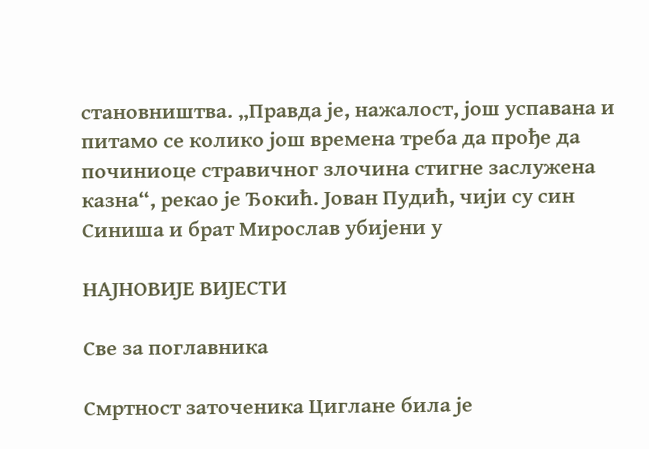становништва. „Правда је, нажалост, још успавана и питамо се колико још времена треба да прође да починиоце стравичног злочина стигне заслужена казна“, рекао је Ђокић. Јован Пудић, чији су син Синиша и брат Мирослав убијени у

НАЈНОВИЈЕ ВИЈЕСТИ

Све за поглавника

Смртност заточеника Циглане била jе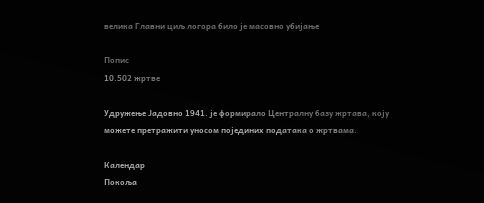велика Главни циљ логора било jе масовно убиjање

Попис
10.502 жртве

Удружење Јадовно 1941. је формирало Централну базу жртава, коју можете претражити уносом појединих података о жртвама.

Календар
Покоља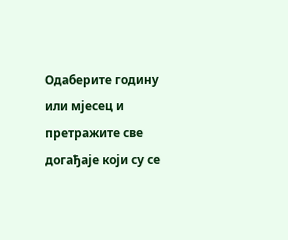Одаберите годину или мјесец и претражите све догађаје који су се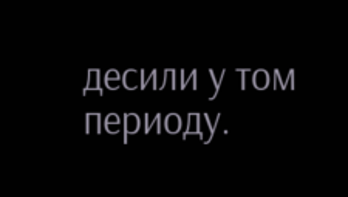десили у том периоду.